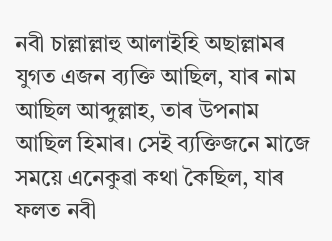নবী চাল্লাল্লাহু আলাইহি অছাল্লামৰ যুগত এজন ব্যক্তি আছিল, যাৰ নাম আছিল আব্দুল্লাহ, তাৰ উপনাম আছিল হিমাৰ। সেই ব্যক্তিজনে মাজে সময়ে এনেকুৱা কথা কৈছিল, যাৰ ফলত নবী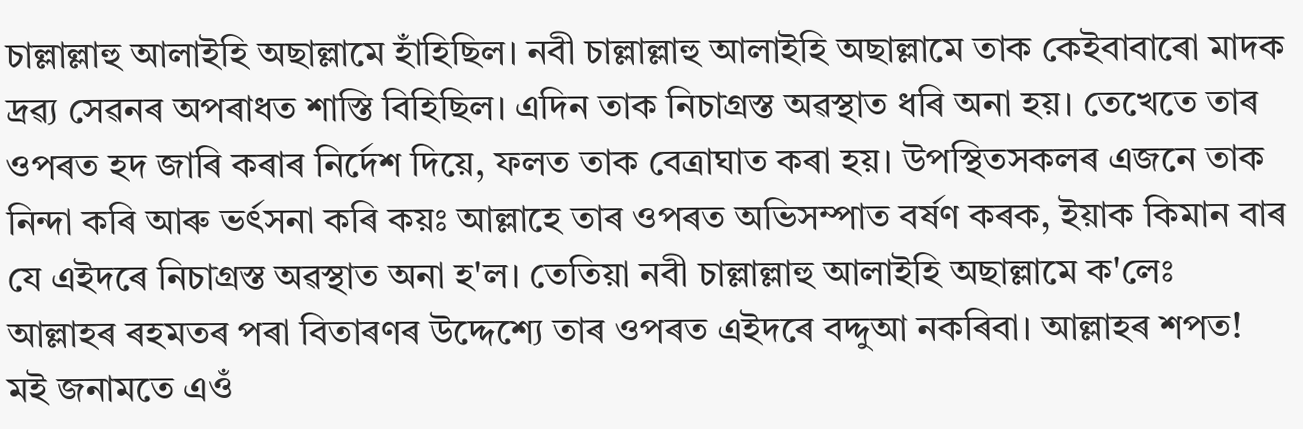চাল্লাল্লাহু আলাইহি অছাল্লামে হাঁহিছিল। নবী চাল্লাল্লাহু আলাইহি অছাল্লামে তাক কেইবাবাৰো মাদক দ্ৰৱ্য সেৱনৰ অপৰাধত শাস্তি বিহিছিল। এদিন তাক নিচাগ্ৰস্ত অৱস্থাত ধৰি অনা হয়। তেখেতে তাৰ ওপৰত হদ জাৰি কৰাৰ নিৰ্দেশ দিয়ে, ফলত তাক বেত্ৰাঘাত কৰা হয়। উপস্থিতসকলৰ এজনে তাক নিন্দা কৰি আৰু ভৰ্ৎসনা কৰি কয়ঃ আল্লাহে তাৰ ওপৰত অভিসম্পাত বৰ্ষণ কৰক, ইয়াক কিমান বাৰ যে এইদৰে নিচাগ্ৰস্ত অৱস্থাত অনা হ'ল। তেতিয়া নবী চাল্লাল্লাহু আলাইহি অছাল্লামে ক'লেঃ আল্লাহৰ ৰহমতৰ পৰা বিতাৰণৰ উদ্দেশ্যে তাৰ ওপৰত এইদৰে বদ্দুআ নকৰিবা। আল্লাহৰ শপত! মই জনামতে এওঁ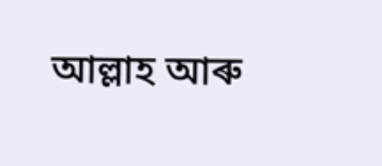আল্লাহ আৰু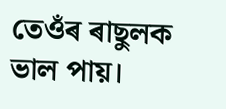তেওঁৰ ৰাছুলক ভাল পায়।